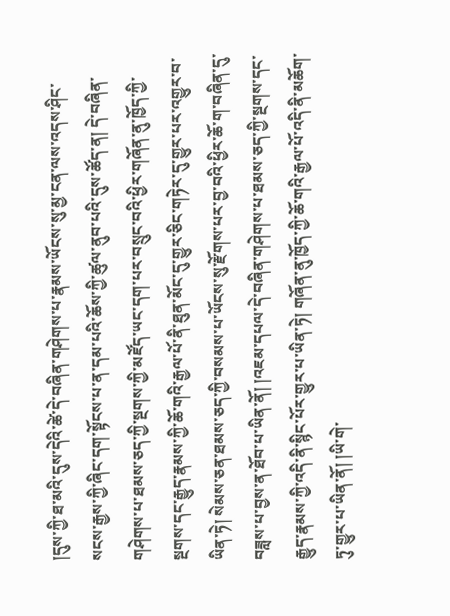།དུས་ཀྱི་ཐ་མའི་དུས་དེའི་ཚེ་དེ་བཞིན་གཤེགས་པ་རྣམས་ཡོངས་སུ་མྱ་ངན་ལས་འདས་ཤིང་སངས་རྒྱས་ཀྱི་ཞིང་དག་སྟོངས་པ་ན་དམ་པའི་ཆོས་ཀྱི་ཚུལ་ནུབ་པའི་དུས་ཚོད་ན། དེ་བཞིན་གཤེགས་པ་ཐམས་ཅད་ཀྱི་སྔགས་ཀྱི་མཛོད་ཡང་དག་པར་བསྲུང་བའི་ཕྱིར་གཞོན་ནུ་ཁྱོད་ཀྱི་སྔགས་དང་རྒྱུད་རྣམས་ཀྱི་ཆོ་གའི་རྒྱལ་པོ་ནི་ཐུན་མོང་དུ་གྱུར་ཅིང་གཏེར་དུ་གྱུར་པར་འགྱུར་བ་ཡིན་ཏེ། སེམས་ཅན་ཐམས་ཅད་ཀྱི་བསམས་པ་ཡོངས་སུ་རྫོགས་པར་བྱ་བའི་ཕྱིར་ཆོ་ག་བཞིན་དུ་བཟླས་པ་བྱས་ན་ཐོབ་པ་ཡིན་ནོ། །འཇམ་དཔལ་དེ་བཞིན་གཤེགས་པ་ཐམས་ཅད་ཀྱི་སྔགས་དང་རྒྱུད་རྣམས་ཀྱི་འདི་ནི་སྙིང་པོར་གྱུར་པ་ཡིན་ཏེ། གཞོན་ནུ་ཁྱོད་ཀྱི་ཆོ་གའི་རྒྱལ་པོ་འདི་ནི་མཆོག་ཏུ་གྱུར་པ་ཡིན་ནོ། །ཡི་གེ་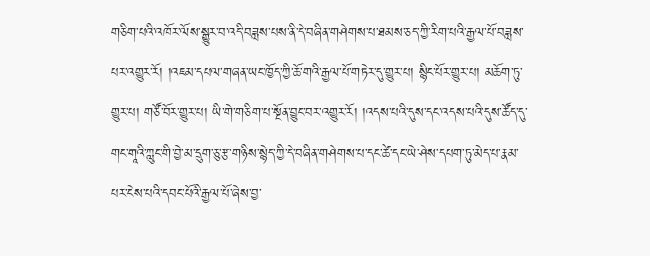གཅིག་པའི་འཁོར་ལོས་སྒྱུར་བ་འདི་བཟླས་པས་ནི་དེ་བཞིན་གཤེགས་པ་ཐམས་ཅད་ཀྱི་རིག་པའི་རྒྱལ་པོ་བཟླས་པར་འགྱུར་རོ། །འཇམ་དཔལ་གཞན་ཡང་ཁྱོད་ཀྱི་ཆོ་གའི་རྒྱལ་པོ་གཏེར་དུ་གྱུར་པ། སྙིང་པོར་གྱུར་པ། མཆོག་ཏུ་གྱུར་པ། གཙོ་བོར་གྱུར་པ། ཡི་གེ་གཅིག་པ་སྔོན་བྱུང་བར་འགྱུར་རོ། །འདས་པའི་དུས་དང་འདས་པའི་དུས་ཚོད་དུ་གང་གཱའི་ཀླུང་གི་བྱེ་མ་དྲུག་ཅུ་རྩ་གཉིས་སྙེད་ཀྱི་དེ་བཞིན་གཤེགས་པ་དང་ཚེ་དང་ཡེ་ཤེས་དཔག་ཏུ་མེད་པ་རྣམ་པར་ངེས་པའི་དབང་པོའི་རྒྱལ་པོ་ཞེས་བྱ་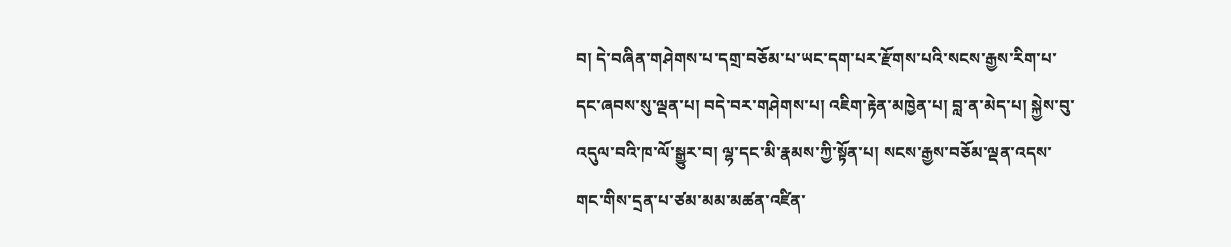བ། དེ་བཞིན་གཤེགས་པ་དགྲ་བཅོམ་པ་ཡང་དག་པར་རྫོགས་པའི་སངས་རྒྱས་རིག་པ་དང་ཞབས་སུ་ལྡན་པ། བདེ་བར་གཤེགས་པ། འཇིག་རྟེན་མཁྱེན་པ། བླ་ན་མེད་པ། སྐྱེས་བུ་འདུལ་བའི་ཁ་ལོ་སྒྱུར་བ། ལྷ་དང་མི་རྣམས་ཀྱི་སྟོན་པ། སངས་རྒྱས་བཅོམ་ལྡན་འདས་གང་གིས་དྲན་པ་ཙམ་མམ་མཚན་འཛིན་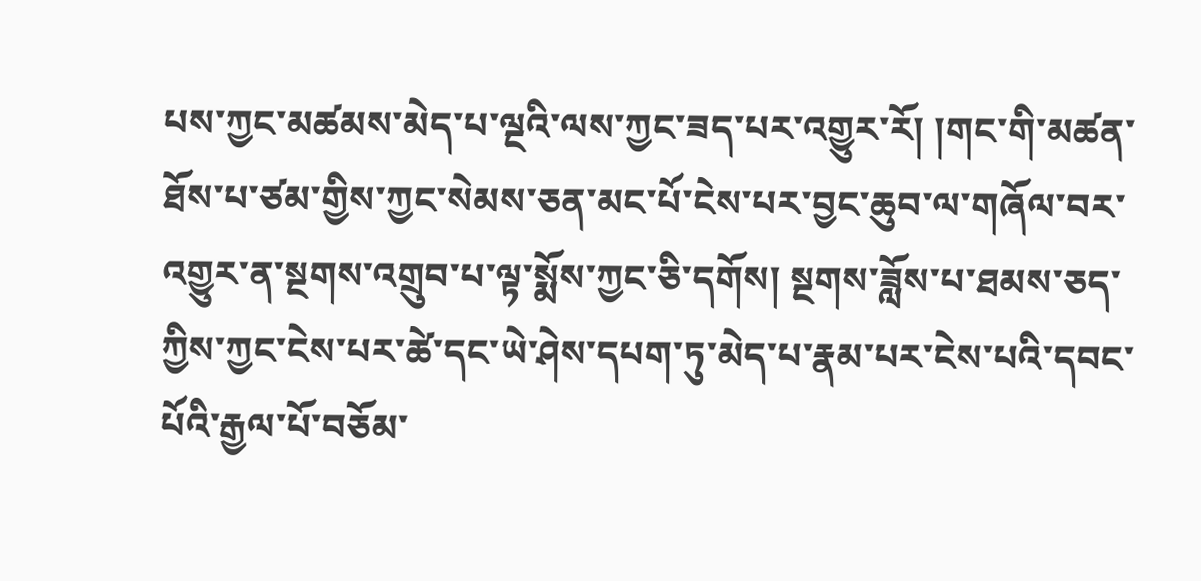པས་ཀྱང་མཚམས་མེད་པ་ལྔའི་ལས་ཀྱང་ཟད་པར་འགྱུར་རོ། །གང་གི་མཚན་ཐོས་པ་ཙམ་གྱིས་ཀྱང་སེམས་ཅན་མང་པོ་ངེས་པར་བྱང་ཆུབ་ལ་གཞོལ་བར་འགྱུར་ན་སྔགས་འགྲུབ་པ་ལྟ་སྨོས་ཀྱང་ཅི་དགོས། སྔགས་ཟློས་པ་ཐམས་ཅད་ཀྱིས་ཀྱང་ངེས་པར་ཚེ་དང་ཡེ་ཤེས་དཔག་ཏུ་མེད་པ་རྣམ་པར་ངེས་པའི་དབང་པོའི་རྒྱལ་པོ་བཅོམ་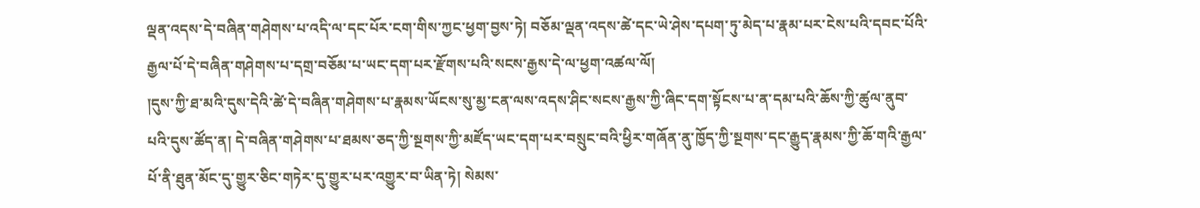ལྡན་འདས་དེ་བཞིན་གཤེགས་པ་འདི་ལ་དང་པོར་ངག་གིས་ཀྱང་ཕྱག་བྱས་ཏེ། བཅོམ་ལྡན་འདས་ཚེ་དང་ཡེ་ཤེས་དཔག་ཏུ་མེད་པ་རྣམ་པར་ངེས་པའི་དབང་པོའི་རྒྱལ་པོ་དེ་བཞིན་གཤེགས་པ་དགྲ་བཅོམ་པ་ཡང་དག་པར་རྫོགས་པའི་སངས་རྒྱས་དེ་ལ་ཕྱག་འཚལ་ལོ།
།དུས་ཀྱི་ཐ་མའི་དུས་དེའི་ཚེ་དེ་བཞིན་གཤེགས་པ་རྣམས་ཡོངས་སུ་མྱ་ངན་ལས་འདས་ཤིང་སངས་རྒྱས་ཀྱི་ཞིང་དག་སྟོངས་པ་ན་དམ་པའི་ཆོས་ཀྱི་ཚུལ་ནུབ་པའི་དུས་ཚོད་ན། དེ་བཞིན་གཤེགས་པ་ཐམས་ཅད་ཀྱི་སྔགས་ཀྱི་མཛོད་ཡང་དག་པར་བསྲུང་བའི་ཕྱིར་གཞོན་ནུ་ཁྱོད་ཀྱི་སྔགས་དང་རྒྱུད་རྣམས་ཀྱི་ཆོ་གའི་རྒྱལ་པོ་ནི་ཐུན་མོང་དུ་གྱུར་ཅིང་གཏེར་དུ་གྱུར་པར་འགྱུར་བ་ཡིན་ཏེ། སེམས་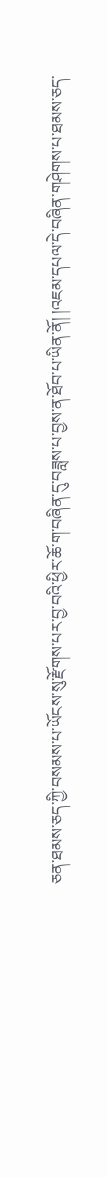ཅན་ཐམས་ཅད་ཀྱི་བསམས་པ་ཡོངས་སུ་རྫོགས་པར་བྱ་བའི་ཕྱིར་ཆོ་ག་བཞིན་དུ་བཟླས་པ་བྱས་ན་ཐོབ་པ་ཡིན་ནོ། །འཇམ་དཔལ་དེ་བཞིན་གཤེགས་པ་ཐམས་ཅད་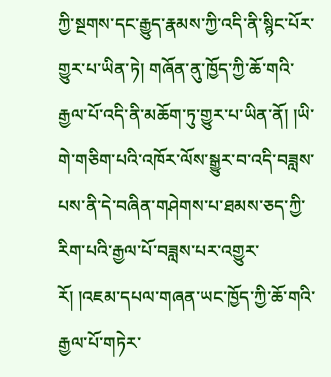ཀྱི་སྔགས་དང་རྒྱུད་རྣམས་ཀྱི་འདི་ནི་སྙིང་པོར་གྱུར་པ་ཡིན་ཏེ། གཞོན་ནུ་ཁྱོད་ཀྱི་ཆོ་གའི་རྒྱལ་པོ་འདི་ནི་མཆོག་ཏུ་གྱུར་པ་ཡིན་ནོ། །ཡི་གེ་གཅིག་པའི་འཁོར་ལོས་སྒྱུར་བ་འདི་བཟླས་པས་ནི་དེ་བཞིན་གཤེགས་པ་ཐམས་ཅད་ཀྱི་རིག་པའི་རྒྱལ་པོ་བཟླས་པར་འགྱུར་རོ། །འཇམ་དཔལ་གཞན་ཡང་ཁྱོད་ཀྱི་ཆོ་གའི་རྒྱལ་པོ་གཏེར་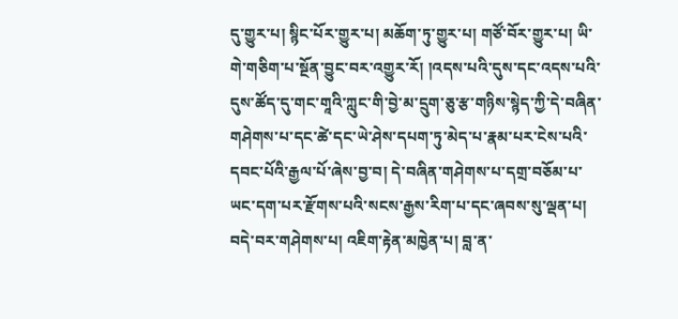དུ་གྱུར་པ། སྙིང་པོར་གྱུར་པ། མཆོག་ཏུ་གྱུར་པ། གཙོ་བོར་གྱུར་པ། ཡི་གེ་གཅིག་པ་སྔོན་བྱུང་བར་འགྱུར་རོ། །འདས་པའི་དུས་དང་འདས་པའི་དུས་ཚོད་དུ་གང་གཱའི་ཀླུང་གི་བྱེ་མ་དྲུག་ཅུ་རྩ་གཉིས་སྙེད་ཀྱི་དེ་བཞིན་གཤེགས་པ་དང་ཚེ་དང་ཡེ་ཤེས་དཔག་ཏུ་མེད་པ་རྣམ་པར་ངེས་པའི་དབང་པོའི་རྒྱལ་པོ་ཞེས་བྱ་བ། དེ་བཞིན་གཤེགས་པ་དགྲ་བཅོམ་པ་ཡང་དག་པར་རྫོགས་པའི་སངས་རྒྱས་རིག་པ་དང་ཞབས་སུ་ལྡན་པ། བདེ་བར་གཤེགས་པ། འཇིག་རྟེན་མཁྱེན་པ། བླ་ན་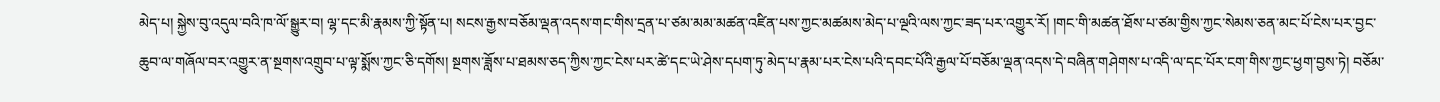མེད་པ། སྐྱེས་བུ་འདུལ་བའི་ཁ་ལོ་སྒྱུར་བ། ལྷ་དང་མི་རྣམས་ཀྱི་སྟོན་པ། སངས་རྒྱས་བཅོམ་ལྡན་འདས་གང་གིས་དྲན་པ་ཙམ་མམ་མཚན་འཛིན་པས་ཀྱང་མཚམས་མེད་པ་ལྔའི་ལས་ཀྱང་ཟད་པར་འགྱུར་རོ། །གང་གི་མཚན་ཐོས་པ་ཙམ་གྱིས་ཀྱང་སེམས་ཅན་མང་པོ་ངེས་པར་བྱང་ཆུབ་ལ་གཞོལ་བར་འགྱུར་ན་སྔགས་འགྲུབ་པ་ལྟ་སྨོས་ཀྱང་ཅི་དགོས། སྔགས་ཟློས་པ་ཐམས་ཅད་ཀྱིས་ཀྱང་ངེས་པར་ཚེ་དང་ཡེ་ཤེས་དཔག་ཏུ་མེད་པ་རྣམ་པར་ངེས་པའི་དབང་པོའི་རྒྱལ་པོ་བཅོམ་ལྡན་འདས་དེ་བཞིན་གཤེགས་པ་འདི་ལ་དང་པོར་ངག་གིས་ཀྱང་ཕྱག་བྱས་ཏེ། བཅོམ་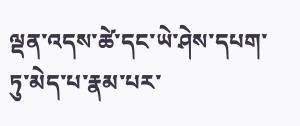ལྡན་འདས་ཚེ་དང་ཡེ་ཤེས་དཔག་ཏུ་མེད་པ་རྣམ་པར་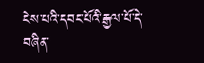ངེས་པའི་དབང་པོའི་རྒྱལ་པོ་དེ་བཞིན་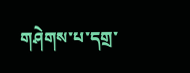གཤེགས་པ་དགྲ་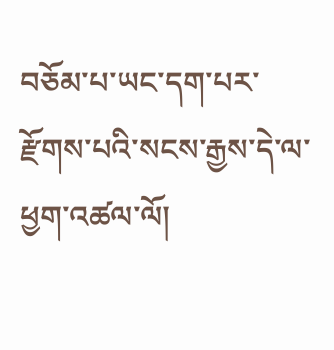བཅོམ་པ་ཡང་དག་པར་རྫོགས་པའི་སངས་རྒྱས་དེ་ལ་ཕྱག་འཚལ་ལོ།